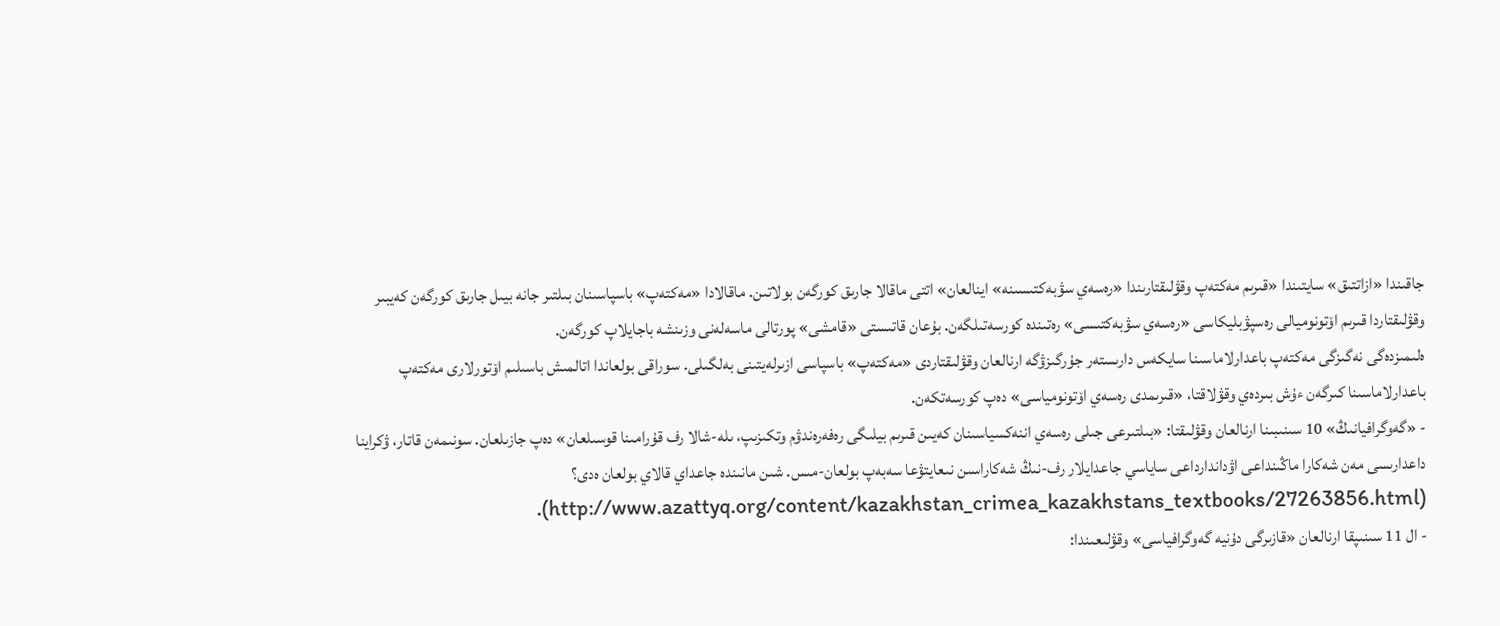جاقىندا «ازاتتىق» سايتىندا «قىرىم مەكتەپ وقۋلىقتارىندا «رەسەي سۋبەكتىسىنە» اينالعان» اتتى ماقالا جارىق كورگەن بولاتىن. ماقالادا «مەكتەپ» باسپاسىنان بىلتىر جانە بيىل جارىق كورگەن كەيبىر وقۋلىقتاردا قىرىم اۆتونوميالى رەسپۋبليكاسى «رەسەي سۋبەكتىسى» رەتىندە كورسەتىلگەن. بۇعان قاتىستى «قامشى» پورتالى ماسەلەنى وزىنشە باجايلاپ كورگەن.
ەلىمىزدەگى نەگىزگى مەكتەپ باعدارلاماسىنا سايكەس دارىستەر جۇرگىزۋگە ارنالعان وقۋلىقتاردى «مەكتەپ» باسپاسى ازىرلەيتىنى بەلگىلى. سوراقى بولعاندا اتالمىش باسىلىم اۆتورلارى مەكتەپ باعدارلاماسىنا كىرگەن ءۇش بىردەي وقۋلاقتا، «قىرىمدى رەسەي اۆتونومياسى» دەپ كورسەتكەن.
- «گەوگرافيانىڭ» 10 سىنىبىنا ارنالعان وقۋلىقتا: «بىلتىرعى جىلى رەسەي اننەكسياسىنان كەيىن قىرىم بيلىگى رەفەرەندۋم وتكىزىپ، ىلە-شالا رف قۇرامىنا قوسىلعان» دەپ جازىلعان. سونىمەن قاتار، ۋكراينا داعدارىسى مەن شەكارا ماڭىنداعى اۋداندارداعى ساياسي جاعدايلار رف-نىڭ شەكاراسىن نىعايتۋعا سەبەپ بولعان-مىس. شىن مانىندە جاعداي قالاي بولعان ەدى؟ (http://www.azattyq.org/content/kazakhstan_crimea_kazakhstans_textbooks/27263856.html).
- ال 11 سىنىپقا ارنالعان «قازىرگى دۇنيە گەوگرافياسى» وقۋلىعىندا: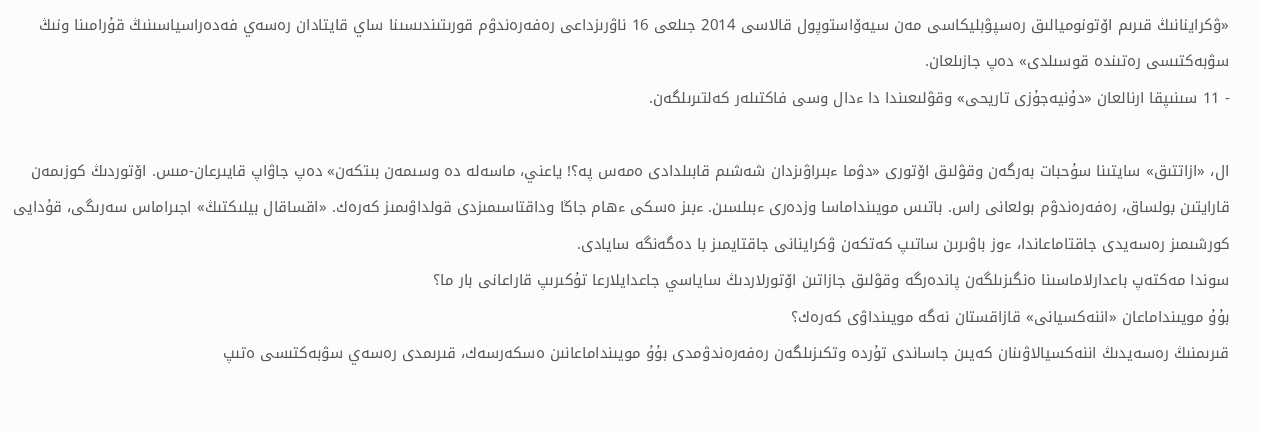«ۋكراينانىڭ قىرىم اۆتونوميالىق رەسپۋبليكاسى مەن سيەۆاستوپول قالاسى 2014 جىلعى 16 ناۋرىزداعى رەفەرەندۋم قورىتىندىسىنا ساي قايتادان رەسەي فەدەراسياسىنىڭ قۇرامىنا ونىڭ سۋبەكتىسى رەتىندە قوسىلدى» دەپ جازىلعان.
- 11 سىنىپقا ارنالعان «دۇنيەجۇزى تاريحى» وقۋلىعىندا دا ءدال وسى فاكتىلەر كەلتىرىلگەن.

ال، «ازاتتىق» سايتىنا سۇحبات بەرگەن وقۋلىق اۆتورى «دۋما ءبىراۋىزدان شەشىم قابىلدادى ەمەس پە؟! ياعني، ماسەلە دە وسىمەن بىتكەن» دەپ جاۋاپ قايىرعان-مىس. اۆتوردىڭ كوزىمەن قارايتىن بولساق، رەفەرەندۋم بولعانى راس. باتىس مويىنداماسا وزدەرى ءبىلسىن. ءبىز ەسكى ءھام جاڭا وداقتاسىمىزدى قولداۋىمىز كەرەك. «اقساقال بيلىكتىڭ» اجىراماس سەرىگى، قۇدايى كورشىمىز رەسەيدى جاقتاماعاندا، ءوز باۋىرىن ساتىپ كەتكەن ۋكراينانى جاقتايمىز با دەگەنگە سايادى.
سوندا مەكتەپ باعدارلاماسىنا ەنگىزىلگەن پاندەرگە وقۋلىق جازاتىن اۆتورلاردىڭ ساياسي جاعدايلارعا تۇكىرىپ قاراعانى بار ما؟
بۇۇ مويىنداماعان «اننەكسيانى» قازاقستان نەگە مويىنداۋى كەرەك؟
قىرىمنىڭ رەسەيدىڭ اننەكسيالاۋىنان كەيىن جاساندى تۇردە وتكىزىلگەن رەفەرەندۋمدى بۇۇ مويىنداماعانىن ەسكەرسەك، قىرىمدى رەسەي سۋبەكتىسى ەتىپ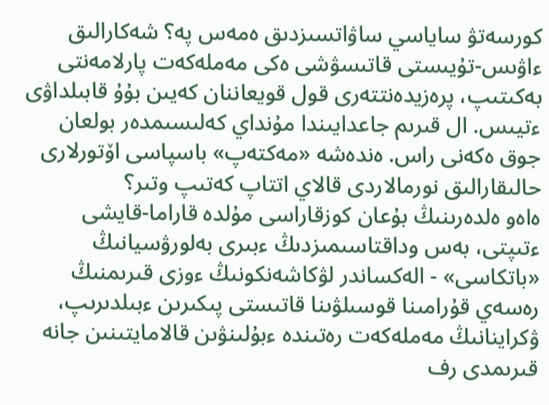كورسەتۋ ساياسي ساۋاتسىزدىق ەمەس پە؟ شەكارالىق ءاۋىس-تۇيىستى قاتىسۋشى ەكى مەملەكەت پارلامەنتى بەكىتىپ، پرەزيدەنتتەرى قول قويعاننان كەيىن بۇۇ قابىلداۋى ءتيىس. ال قىرىم جاعدايىندا مۇنداي كەلىسىمدەر بولعان جوق ەكەنى راس. ەندەشە «مەكتەپ» باسپاسى اۆتورلارى حالىقارالىق نورمالاردى قالاي اتتاپ كەتىپ وتىر؟
ەاەو ەلدەرىنىڭ بۇعان كوزقاراسى مۇلدە قاراما-قايشى
ءتىپتى، بەس وداقتاسىمىزدىڭ ءبىرى بەلورۋسيانىڭ «باتكاسى» - الەكساندر لۋكاشەنكونىڭ ءوزى قىرىمنىڭ رەسەي قۇرامىنا قوسىلۋىنا قاتىستى پىكىرىن ءبىلدىرىپ، ۋكراينانىڭ مەملەكەت رەتىندە ءبۇلىنۋىن قالامايتىنىن جانە قىرىمدى رف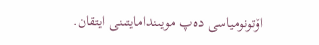اۆتونومياسى دەپ مويىندامايتىنى ايتقان.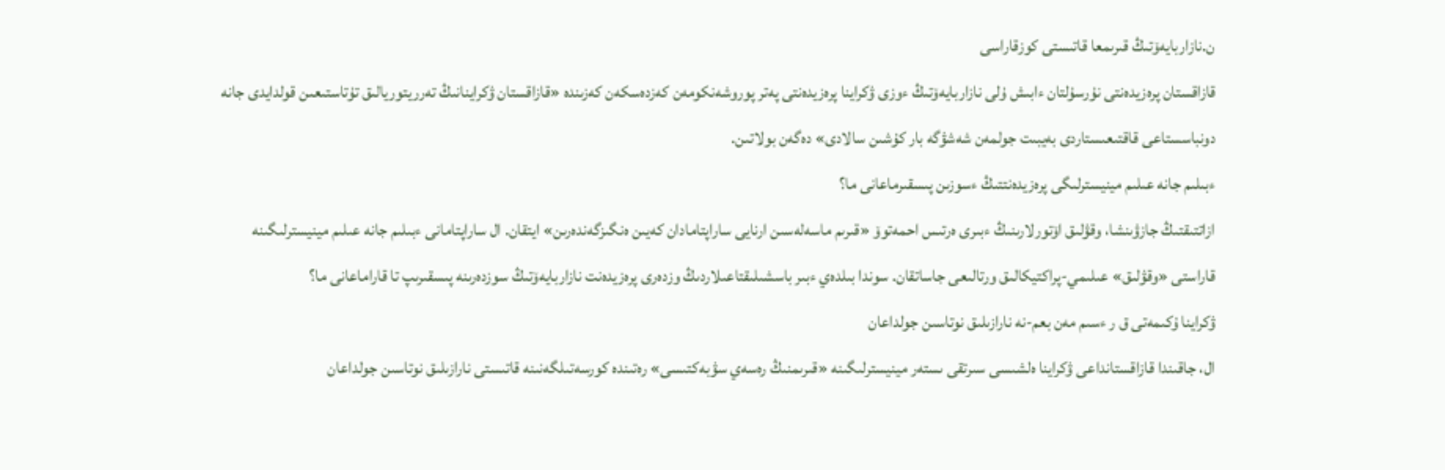ن.نازاربايەۆتىڭ قىرىمعا قاتىستى كوزقاراسى
قازاقستان پرەزيدەنتى نۇرسۇلتان ءابىش ۇلى نازاربايەۆتىڭ ءوزى ۋكراينا پرەزيدەنتى پەتر پوروشەنكومەن كەزدەسكەن كەزىندە «قازاقستان ۋكراينانىڭ تەرريتوريالىق تۇتاستىعىن قولدايدى جانە دونباسستاعى قاقتىعىستاردى بەيبىت جولمەن شەشۋگە بار كۇشىن سالادى» دەگەن بولاتىن.
ءبىلىم جانە عىلىم مينيسترلىگى پرەزيدەنتتىڭ ءسوزىن پىسقىرماعانى ما؟
ازاتتىقتىڭ جازۋىنشا، وقۋلىق اۆتورلارىنىڭ ءبىرى ەرتىس احمەتوۆ «قىرىم ماسەلەسىن ارنايى ساراپتامادان كەيىن ەنگىزگەندەرىن» ايتقان. ال ساراپتامانى ءبىلىم جانە عىلىم مينيسترلىگىنە قاراستى «وقۋلىق» عىلىمي-پراكتيكالىق ورتالىعى جاساتقان. سوندا بىلدەي ءبىر باسشىلىقتاعىلاردىڭ وزدەرى پرەزيدەنت نازاربايەۆتىڭ سوزدەرىنە پىسقىرىپ تا قاراماعانى ما؟
ۋكراينا ۇكىمەتى ق ر ءسىم مەن بعم-نە نارازىلىق نوتاسىن جولداعان
ال، جاقىندا قازاقستانداعى ۋكراينا ەلشىسى سىرتقى ىستەر مينيسترلىگىنە «قىرىمنىڭ رەسەي سۋبەكتىسى» رەتىندە كورسەتىلگەنىنە قاتىستى نارازىلىق نوتاسىن جولداعان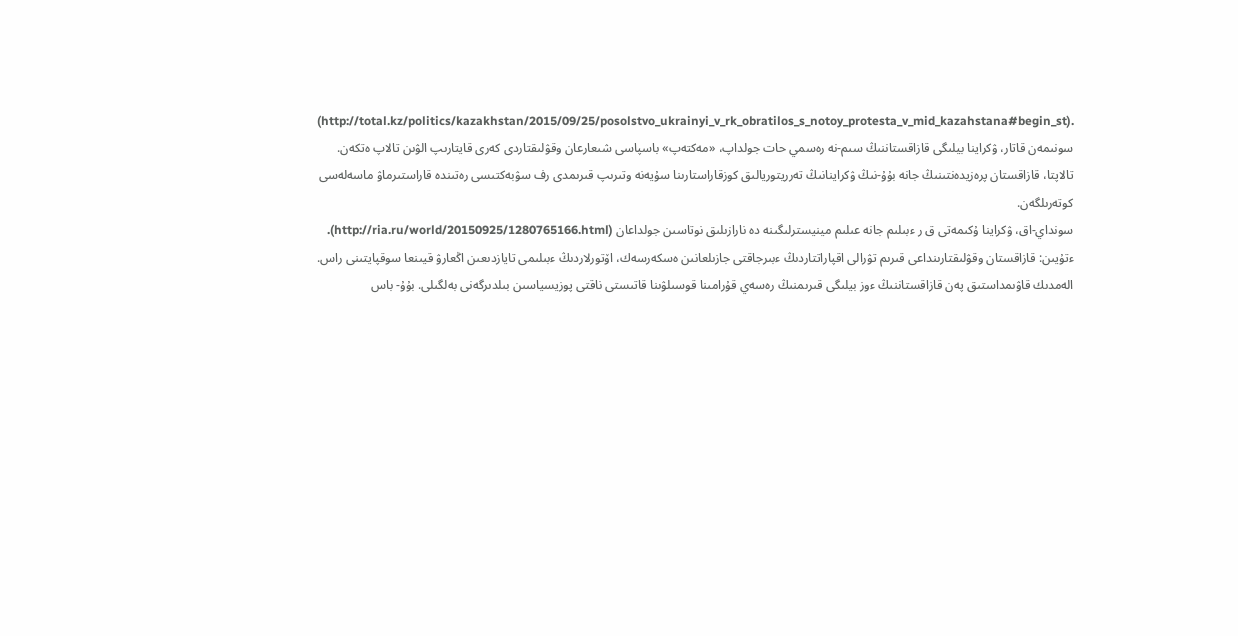(http://total.kz/politics/kazakhstan/2015/09/25/posolstvo_ukrainyi_v_rk_obratilos_s_notoy_protesta_v_mid_kazahstana#begin_st).
سونىمەن قاتار، ۋكراينا بيلىگى قازاقستاننىڭ سىم-نە رەسمي حات جولداپ، «مەكتەپ» باسپاسى شىعارعان وقۋلىقتاردى كەرى قايتارىپ الۋىن تالاپ ەتكەن. تالاپتا، قازاقستان پرەزيدەنتىنىڭ جانە بۇۇ-نىڭ ۋكراينانىڭ تەرريتوريالىق كوزقاراستارىنا سۇيەنە وتىرىپ قىرىمدى رف سۋبەكتىسى رەتىندە قاراستىرماۋ ماسەلەسى كوتەرىلگەن.
سونداي-اق، ۋكراينا ۇكىمەتى ق ر ءبىلىم جانە عىلىم مينيسترلىگىنە دە نارازىلىق نوتاسىن جولداعان (http://ria.ru/world/20150925/1280765166.html).
ءتۇيىن: قازاقستان وقۋلىقتارىنداعى قىرىم تۋرالى اقپاراتتاردىڭ ءبىرجاقتى جازىلعانىن ەسكەرسەك، اۆتورلاردىڭ ءبىلىمى تايازدىعىن اڭعارۋ قيىنعا سوقپايتىنى راس. الەمدىك قاۋىمداستىق پەن قازاقستاننىڭ ءوز بيلىگى قىرىمنىڭ رەسەي قۇرامىنا قوسىلۋىنا قاتىستى ناقتى پوزيسياسىن بىلدىرگەنى بەلگىلى. بۇۇ- باس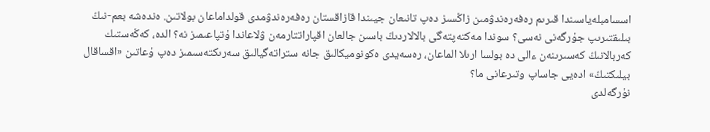اسسامبلەياسىندا قىرىم رەفەرەندۋمىن زاڭسىز دەپ تانىعان جيىندا قازاقستان رەفەرەندۋمدى قولداماعان بولاتىن. ەندەشە بعم-نىڭ بىلىقتىرىپ جۇرگەنى نەسى؟ سوندا مەكتەپتەگى بالالاردىڭ باسىن جالعان اقپاراتتارمەن ۋلاعاندا ۇتپاعىمىز نە؟ الدە، كەڭەستىك كەربالانىڭ كەسىرىنەن ءالى دە بولسا ارىلا الماعان، رەسەيدى ەكونوميكالىق جانە ستراتەگيالىق سەرىكتەسىمىز دەپ ۇعاتىن «اقساقال بيلىكتىڭ» ادەيى جاساپ وتىرعانى ما؟
نۇرگەلدى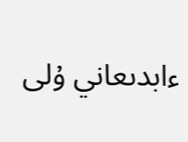ءابدىعاني ۇلى